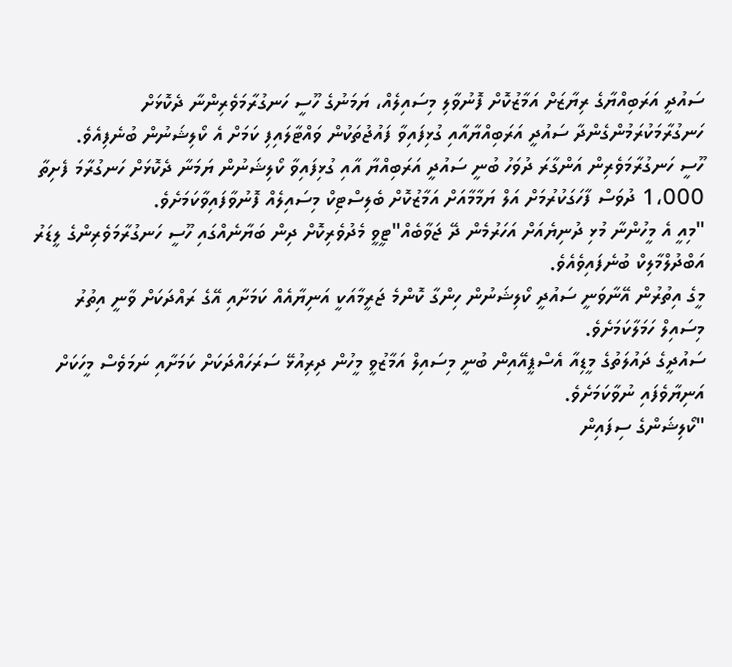ސައުދީ އަރަބިއްޔާގެ ރިޔާޒަށް އަމާޒުކޮށް ފޮނުވާލި މިސައިލެއް، ޔަމަނުގެ ހޫސީ ހަނގުރާމަވެރިންނާ ދެކޮޅަށް ހަނގުރާމަކުރަމުންގެންދާ ސައުދީ އަރަބިއްޔާއާއި ގުޅިފައިވާ ފައުޖުތަކުން ވައްޓާލައިފި ކަމަށް އެ ކޯލިޝަނުން ބުނެފިއެވެ.
ހޫސީ ހަނގުރާމަވެރިން އަންގާރަ ދުވަހު ބުނީ ސައުދީ އަރަބިއްޔާ އާއި ގުޅިފައިވާ ކޯލިޝަނުން ޔަމަނާ ދެކޮޅަށް ހަނގުރާމަ ފެށިތާ 1،000 ދުވަސް ފާހަގަކުރުމަށް އަލް ޔަމާމާއަށް އަމާޒުކޮށް ބެލިސްޓިކް މިސައިލެއް ފޮނުވާފައިވާކަމަށެވެ.
"މިއީ އެ މީހުންނާ މުޅި ދުނިޔެއަށް އަހަރުމެން ދޭ ޖަވާބެއް"ޓީވީ މެދުވެރިކޮށް ދިން ބަޔާނެއްގައި ހޫސީ ހަނގުރާމަވެރިންގެ ލީޑަރު އަބްދުލްމާލިކް ބުނެފައިވެއެވެ.
މީގެ އިތުރުން އޭނާވަނީ ސައުދީ ކޯލިޝަނުން ހިންގާ ކޮންމެ ޖަރީމާއަކީ އަނިޔާއެއް ކަމަށާއި އޭގެ ރައްދަކަށް ވާނީ އިތުރު މިސައިލް ހަމަލާކަމަށެވެ.
ސައުދީގެ ދައުލަތުގެ މީޑިއާ އެސްޕީއޭއިން ބުނީ މިސައިލް އަމާޒުވީ މީހުން ދިރިއުޅޭ ސަރަހައްދަކަށް ކަމަށާއި ނަމަވެސް މީހަކަށް އަނިޔާވެފައި ނުވާކަމަށެވެ.
"ކޯލިޝަންގެ ސިފައިން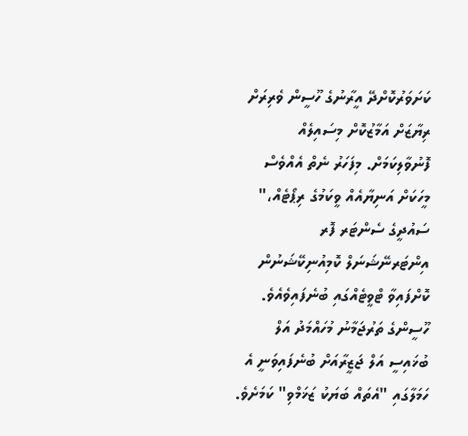ކަށަވަރުކޮށްދޭ އީރާނުގެ ހޫސީން ވެރިރަށް ރިޔާޒަށް އަމާޒުކޮށް މިސައިލެއް ފޮނުވާލިކަމަށް. މިފަހަރު ނެތް އެއްވެސް މީހަކަށް އަނިޔާއެއް ވީކަމުގެ ރިޕޯޓެއް،" ސައުދީގެ ސެންޓަރ ފޮރ އިންޓަރނޭޝަނަލް ކޮމިއުނިކޭޝަނުން ކޮށްފައިވާ ޓްވީޓެއްގައި ބުނެފައިވެއެވެ.
ހޫސީންގެ ތަރުޖަމާނު މުހައްމަދު އަލް ބުޚައިސީ އަލް ޖަޒީރާއަށް ބުނެފައިވަނީ އެ ހަމަލާގައި "އެތައް ބަޔަކު ޒަޚަމްވި" ކަމަށެވެ.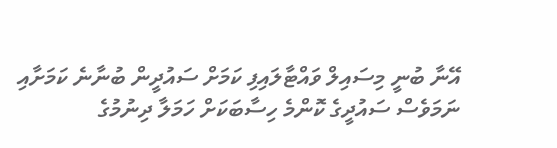އޭނާ ބުނީ މިސައިލް ވައްޓާލައިފި ކަމަށް ސައުދީން ބުނާނެ ކަމަށާއި ނަމަވެސް ސައުދީގެ ކޮންމެ ހިސާބަކަށް ހަމަލާ ދިނުމުގެ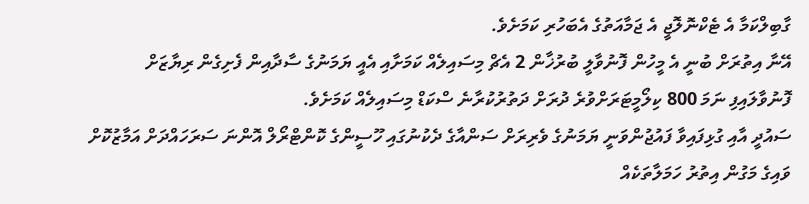ގާބިލްކަމާ އެ ޓެކްނޮލޮޖީ އެ ޖަމާއަތުގެ އެބަހުރި ކަމަށެވެ.
އޭނާ އިތުރަށް ބުނީ އެ މީހުން ފޮނުވާލީ ބުރުޚާން 2 އެޗް މިސައިލެއް ކަމަށާއި އެއީ ޔަމަނުގެ ސާދާއިން ފެށިގެން ރިޔާޒަށް ފޮނުވާލައިފި ނަމަ 800 ކިލޯމީޓަރަށްވުރެ ދުރަށް ދަތުރުކުރާނެ ސްކަޑް މިސައިލެއް ކަމަށެވެ.
ސައުދީ އާއި ގުޅިފައިވާ ފައުޖުންވަނީ ޔަމަނުގެ ވެރިރަށް ސަންއާގެ ދެކުނުގައި ހޫސީންގެ ކޮންޓްރޯލް އޮންނަ ސަރަހައްދަށް އަމާޒުކޮށް ވައިގެ މަގުން އިތުރު ހަމަލާތަކެއް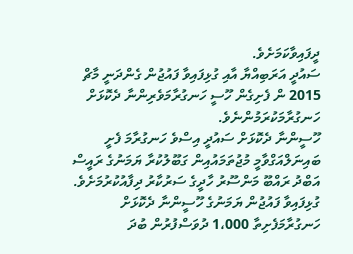ދީފައިވާކަމަށެވެ.
ސައުދީ އަރަބިއްޔާ އާއި ގުޅިފައިވާ ފައުޖުން ގެންދަނީ މާޗް 2015 ން ފެށިގެން ހޫސީ ހަނގުރާމަވެރިންނާ ދެކޮޅަށް ހަނގުރާމަކުރަމުންނެވެ.
ހޫސީންނާ ދެކޮޅަށް ސައުދީ އިސްވެ ހަނގުރާމަ ފެށީ ބައިނަލްއަގްވާމީ މުޖުތަމައުއިން ގަބޫލުކުރާ ޔަމަނުގެ ރައީސް އަބްދު ރައްބޫ މަންސޫރު ހާދީގެ ސަރުކާރު ދިފާއުކުރުމަށެވެ.
ގުޅިފައިވާ ފައުޖުން ޔަމަނުގެ ހޫސީންނާ ދެކޮޅަށް ހަނގުރާމަފެށިތާ 1،000 ދުވަސްފުރުން ބުދަ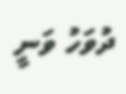ދުވަހު ވަނީ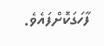ފާހަގަކޮށްފައެވެ.